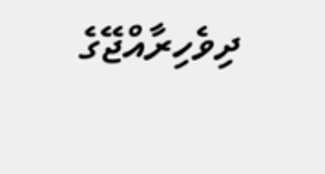ދިވެހިރާއްޖޭގެ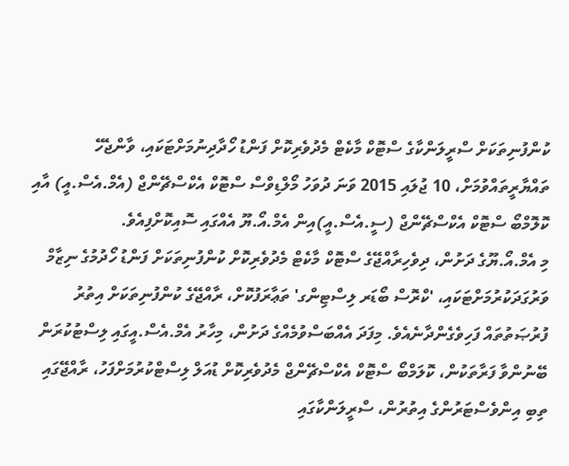ކުންފުނިތަކަށް ސްރީލަންކާގެ ސްޓޮކް މާކެޓް މެދުވެރިކޮށް ފަންޑު ހޯދާދިނުމަށްޓަކައި، ވާންޖެހޭ ތައްޔާރީތައްވުމަށް، 10 ޖުލައި 2015 ވަނަ ދުވަހު މޯލްޑިވްސް ސްޓޮކް އެކްސްޗޭންޖް (އެމް.އެސް.އީ) އާއި ކޮލޮމްބޯ ސްޓޮކް އެކްސްޗޭންޖް (ސީ.އެސް.އީ)އިން އެމް.އޯ.ޔޫ އެއްގައި ސޮއިކޮށްފިއެވެ.
މި އެމް.އޯ.ޔޫގެ ދަށުން، ދިވެހިރާއްޖޭގެ ސްޓޮކް މާކެޓް މެދުވެރިކޮށް ކުންފުނިތަކަށް ފަންޑު ހޯދުމުގެ ނިޒާމް ވަރުގަދަކުރުމަށްޓަކައި، 'ކްރޮސް ބޯޑަރ ލިސްޓިންގ' ތަޢާރަފުކޮށް، ރާއްޖޭގެ ކުންފުނިތަކަށް އިތުރު ފުރުޞަތުތައް ފަހިވެގެންދާނެއެވެ. މިފަދަ އެއްބަސްވުމެއްގެ ދަށުން، މިހާރު އެމް.އެސް.އީގައި ލިސްޓުކުރަން ބޭނުންވާ ފަރާތަކުން، ކޮލަމްބޯ ސްޓޮކް އެކްސްޗޭންޖް މެދުވެރިކޮށް ޑުއަލް ލިސްޓްކުރުމަށްފަހު، ރާއްޖޭގައި ތިބި އިންވެސްޓަރުންގެ އިތުރުން، ސްރީލަންކާގައި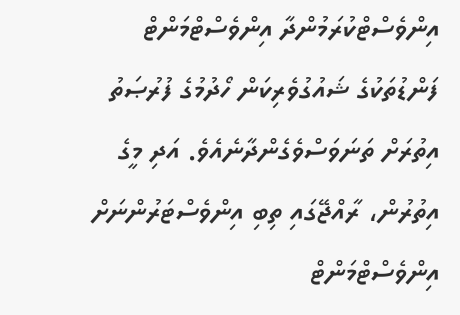އިންވެސްޓްކުރަމުންދާ އިންވެސްޓްމަންޓް ފަންޑުތަކުގެ ޝައުގުވެރިކަން ހޯދުމުގެ ފުރުޞަތު އިތުރަށް ތަނަވަސްވެގެންދާނެއެވެ. އަދި މީގެ އިތުރުން، ރާއްޖޭގައި ތިބި އިންވެސްޓަރުންނަށް އިންވެސްޓްމަންޓް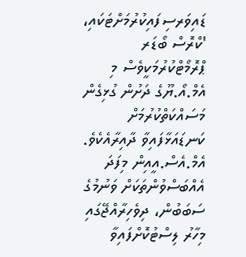ޑައިވަރސިފައިކުރުމަށްޓަކައި، 'ކްރޮސް ބޯޑަރ ޕްރޮމޯޓްކުރުމަކީވެސް މި އެމް.އޯ.ޔޫގެ ދަށުން ގުޅިގެން މަސައްކަތްކުރުމަށް ކަނޑައަޅާފައިވާ ދާއިރާއެކެވެ.
އެމް.އެސް.އީއިން މިފަދަ އެއްބަސްވުންތަކަށް ވަނުމުގެ ސަބަބުން، ދިވެހިރާއްޖޭގައި މިހާރު ލިސްޓުކޮށްފައިވާ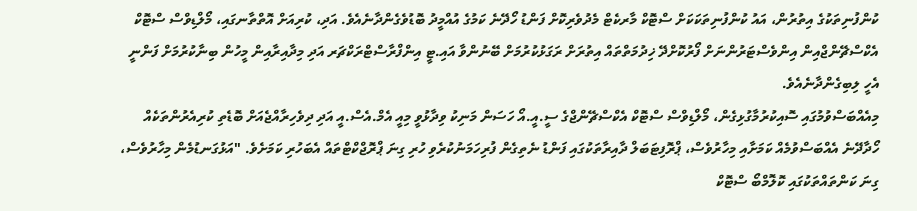ކުންފުނިތަކުގެ އިތުރުން، އައު ކުންފުނިތަކަކަށް ސްޓޮކް މާރކެޓް މެދުވެރިކޮށް ފަންޑު ހޯދޭނެ ކަމުގެ އުއްމީދު ބޮޑުވެގެންދާނެއެވެ. އަދި، ކުރިއަށް އޮތްތާނގައި، މޯލްޑިވްސް ސްޓޮކް އެކްސްޗޭންޖްއިން އިންވެސްޓަރުންނަށް ފޯރުކޮށްދޭ ޚިދުމަތްތައް އިތުރަށް ރަގަޅުކުރުމަށް ބޭނުންވާ އައި.ޓީ އިންފްރާސްޓްރަކްޗަރ އަދި މިދާއިރާއިން މީހުން ބިނާކުރުމަށް ފަންނީ އެހީ ލިބިގެންދާނެއެވެ.
މިއެއްބަސްވުމުގައި ސޮއިކުރުމާގުޅިގެން، މޯލްޑިވްސް ސްޓޮކް އެކްސްޗޭންޖްގެ ސީ.އީ.އޯ ހަސަން މަނިކު ވިދާޅުވީ މިއީ އެމް.އެސް.އީ އަދި ދިވެހިރާއްޖެއަށް ބޮޑެތި ކުރިއެރުންތަކެއް ހޯދާދޭނެ އެއްބަސްވުމެއް ކަމަށާއި މިހާރުވެސް، ޕްރޮފިޓަބަލް ދާއިރާތަކުގައި ފަންޑު ނެތިގެން ފުރިހަމަނުކުރެވި ހުރި ގިނަ ޕްރޮޖްކްޓްތައް އެބަހުރި ކަމަށެވެ. "އަޅުގަނޑުމެން މިހާރުވެސް، ގިނަ ކަންތައްތަކުގައި ކޮލޮމްބޯ ސްޓޮކް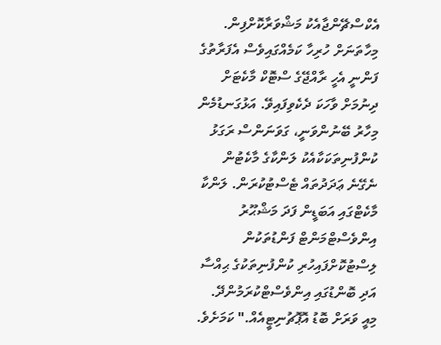އެކްސްޗޭންޖާއެކު މަޝްވަރާކޮށްފިން. މިހާތަނަށް ހުރިހާ ކަމެއްގައިވެސް އެފަރާތުގެ ފަންނީ އެހީ ރާއްޖޭގެ ސްޓޮކް މާކެޓަށް ދިނުމަށް ވާހަކަ ދެކެވިފައިވޭ. އަޅުގަނޑުމެން މިހާރު ބޭނުންވަނީ، ގަވަނަންސް ރަގަޅު ކުންފުނިތަކަކާއެކު ލަންކާގެ މާކެޓުން ނެގޭނެ ޢަދަދުތައް ޓެސްޓުކުރަން. ލަންކާ މާކެޓްގައި އަބަޑީން ފަދަ މަޝްޙޫރު އިންވެސްޓްމަންޓް ފަންޑުތަކުން ލިސްޓުކޮށްފައިހުރި ކުންފުނިތަކުގެ ޙިއްސާ އަދި ބޮންޑުގައި އިންވެސްޓްކުރަމުންދޭ. މިއީ ވަރަށް ބޮޑު އޮޕޮޗުނިޓީއެއް." ކަމަށެވެ.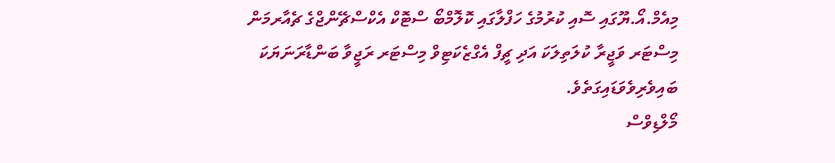މިއެމް.އޯ.ޔޫގައި ސޮއި ކުރުމުގެ ހަފްލާގައި ކޮލޮމްބޯ ސްޓޮކް އެކްސްޗޭންޖްގެ ޗެއާރމަން މިސްޓަރ ވަޖީރާ ކުލަތިލަކަ އަދި ޗީފް އެގްޒެކަޓިވް މިސްޓަރ ރަޖީވާ ބަންޑާރަނަޔަކަ ބައިވެރިވެވަޑައިގަތެވެ.
މޯލްޑިވްސް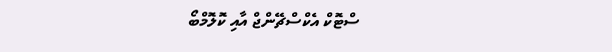ސްޓޮކް އެކްސްޗޭންޖް އާއި ކޮލޮމްބޯ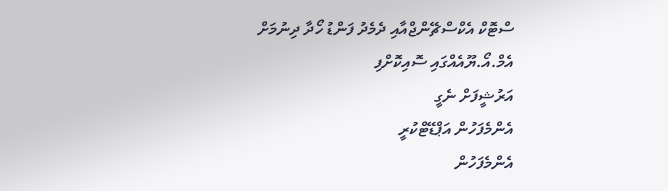ސްޓޮކް އެކްސްޗޭންޖްއާއި ދެމެދު ފަންޑު ހޯދާ ދިނުމަށް އެމް.އޯ.ޔޫއެއްގައި ސޮއިކޮށްފި
އަރުޝީފަށް ނެގީ
އެންމެފަހުން އަޕްޑޭޓްކުރީ
އެންމެފަހުން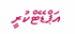އަޕްޑޭޓްކުރީ